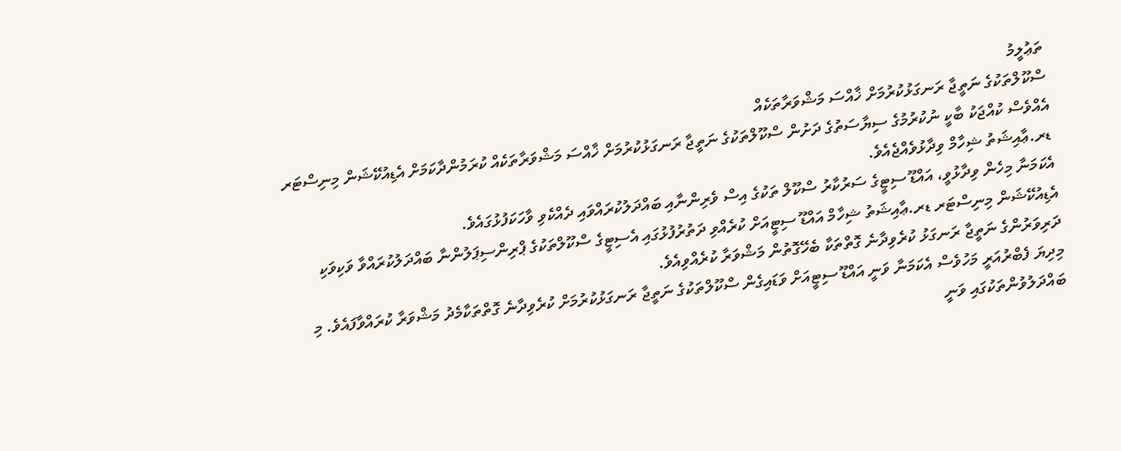ތަޢުލީމު
ސްކޫލްތަކުގެ ނަތީޖާ ރަނގަޅުކުރުމަށް ޚާއްސަ މަޝްވަރާތަކެއް
އެއްވެސް ކުއްޖަކު ބާކީ ނުކުރުމުގެ ސިޔާސަތުގެ ދަށުން ސްކޫލްތަކުގެ ނަތީޖާ ރަނގަޅުކުރުމަށް ޚާއްސަ މަޝްވަރާތަކެއް ކުރަމުންދާކަމަށް އެޑިއުކޭޝަން މިނިސްޓަރ ޑރ.ޢާއިޝަތު ޝިހާމް ވިދާޅުވެއްޖެއެވެ.
އެކަމަނާ މިހެން ވިދާޅުވީ، އައްޑޫ ސިޓީގެ ސަރުކާރު ސްކޫލް ތަކުގެ އިސް ވެރިންނާއި ބައްދަލުކުރައްވައި ދެއްކެވި ވާހަކަފުޅުގައެވެ.
އެޑިއުކޭޝަން މިނިސްޓަރ ޑރ.ޢާއިޝަތު ޝިހާމް އައްޑޫ ސިޓީއަށް ކުރެއްވި ދަތުރުފުޅުގައި އެސިޓީގެ ސްކޫލްތަކުގެ ޕްރިންސިޕަލުންނާ ބައްދަލުކުރައްވާ ވަކިވަކި ދަރިވަރުންގެ ނަތީޖާ ރަނގަޅު ކުރެވިދާނެ ގޮތްތަކާ ބެހޭގޮތުން މަޝްވަރާ ކުރެއްވިއެވެ.
މިދިޔަ ފެބްރުއަރީ މަހުވެސް އެކަމަނާ ވަނީ އައްޑޫ ސިޓީއަށް ވަޑައިގެން ސްކޫލްތަކުގެ ނަތީޖާ ރަނގަޅުކުރުމަށް ކުރެވިދާނެ ގޮތްތަކާމެދު މަޝްވަރާ ކުރައްވާފައެވެ. މި ބައްދަލުވުންތަކުގައި ވަނީ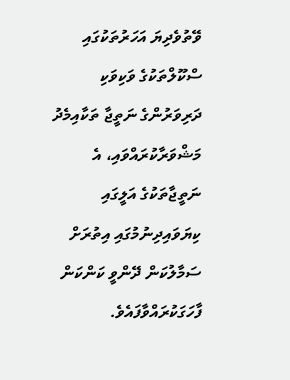ވޭތުވެދިޔަ އަހަރުތަކުގައި ސްކޫލްތަކުގެ ވަކިވަކި ދަރިވަރުންގެ ނަތީޖާ ތަކާއިމެދު މަޝްވަރާކުރައްވައި، އެ ނަތީޖާތަކުގެ އަލީގައި ކިޔަވައިދިނުމުގައި އިތުރަށް ސަމާލުކަން ދޭންވީ ކަންކަން ފާހަގަކުރައްވާފައެވެ.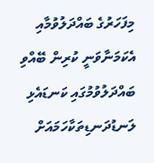މިފަހަރުގެ ބައްދަލުވުމާއި އެކަމަނާވަނީ ކުރިން ބޭއްވި ބައްދަލުވުމުގައި ކަނޑައެޅި ލަނޑުދަނޑިތަކާހަމައަށް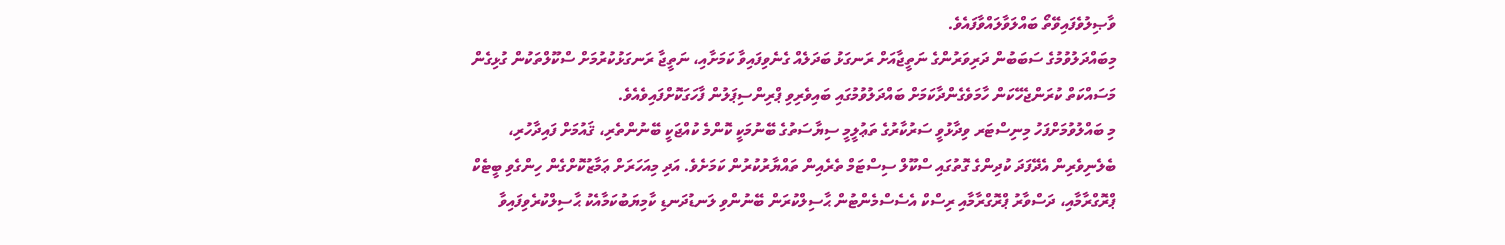ވާޞިލުވެފައިވޭތޯ ބައްލަވާލައްވާފައެވެ.
މިބައްދަލުވުމުގެ ސަބަބުން ދަރިވަރުންގެ ނަތީޖާއަށް ރަނގަޅު ބަދަލެއް ގެނެވިފައިވާ ކަމަށާއި، ނަތީޖާ ރަނގަޅުކުރުމަށް ސްކޫލްތަކުން ގުޅިގެން މަސައްކަތް ކުރަންޖެހޭކަން ހާމަވެގެންދާކަމަށް ބައްދަލުވުމުގައި ބައިވެރިވި ޕްރިންސިޕަލުން ފާހަގަކޮށްފައިވެއެވެ.
މި ބައްލުވުމަށްފަހު މިނިސްޓަރ ވިދާޅުވީ ސަރުކާރުގެ ތަޢުލީމީ ސިޔާސަތުގެ ބޭނުމަކީ ކޮންމެ ކުއްޖަކީ ބޭނުންތެރި، ޤައުމަށް ފައިދާހުރި، ބެލެނިވެރިން އެދޭފަދަ ކުދިންގެ ގޮތުގައި ސްކޫލް ސިސްޓަމް ތެރެއިން ތައްޔާރުކުރުން ކަމަށެވެ. އަދި މިއަހަރަށް ޢަމާޒުކޮށްގެން ހިންގެވި ބީޓެކް ޕްރޮގްރާމާއި، ދަސްވާރު ޕްރޮގްރާމާއި ރިސްކް އެސެސްމެންޓުން ޙާސިލްކުރަން ބޭނުންވި ލަނޑުދަނޑި ކާމިޔަބުކަމާއެކު ޙާސިލްކުރެވިފައިވާ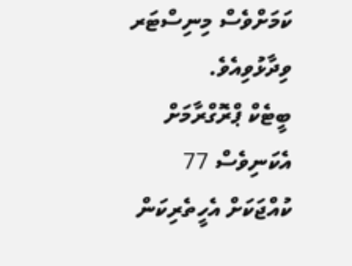ކަމަށްވެސް މިނިސްޓަރ ވިދާޅުވިއެވެ.
ބީޓެކް ޕްރޮގްރާމަށް އެކަނިވެސް 77 ކުއްޖަކަށް އެހީތެރިކަން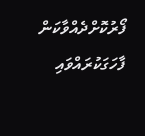ފޯރުކޮށްދެއްވާކަން ފާހަގަކުރައްވައި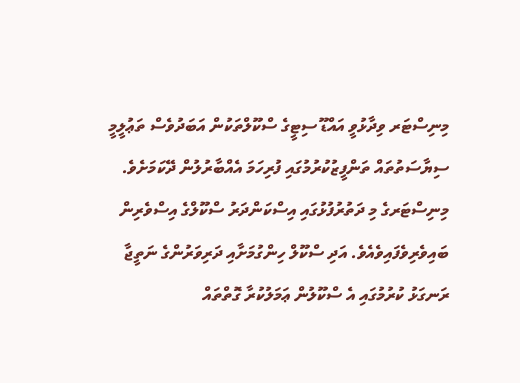މިނިސްޓަރ ވިދާޅުވީ އައްޑޫ ސިޓީގެ ސްކޫލްތަކުން އަބަދުވެސް ތަޢުލީމީ ސިޔާސަތުތައް ތަންފީޒުކުރުމުގައި ފުރިހަމަ އެއްބާރުލުން ދޭކަމަށެވެ.
މިނިސްޓަރގެ މި ދަތުރުފުޅުގައި އިސްކަންދަރު ސްކޫލްގެ އިސްވެރިން ބައިވެރިވެފައިވެއެވެ. އަދި ސްކޫލް ހިންގުމަށާއި ދަރިވަރުންގެ ނަތީޖާ ރަނގަޅު ކުރުމުގައި އެ ސްކޫލުން ޢަމަލުކުރާ ގޮތްތައް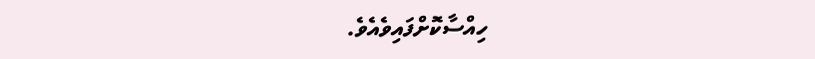ހިއްސާކޮށްފައިވެއެވެ.